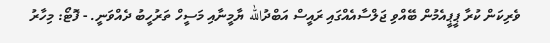ވެރިކަން ކުރާ ޕީޕީއެމުން ބޭއްވި ޖަލްސާއެއްގައި ރައީސް އަބްދުالله ޔާމީނާއި މަސީހް ތަރުހީބު ދެއްވަނީ. - ފޮޓޯ: މިހާރު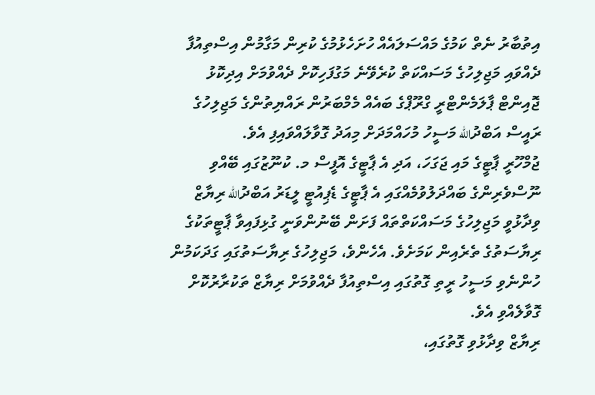އިތުބާރު ނެތް ކަމުގެ މައްސަލައެއް ހުށަހެޅުމުގެ ކުރިން މަގާމުން އިސްތިއުފާ ދެއްވައި މަޖިލިހުގެ މަސައްކަތް ކުރެވޭނެ މަގުފަހިކޮށް ދެއްވުމަށް އިދިކޮޅު ޖޮއިންޓް ޕާލަމެންޓްރީ ގްރޫޕްގެ ބައެއް މެމްބަރުން ރައްޔިތުންގެ މަޖިލިހުގެ ރައީސް އަބްދުالله މަސީހު މުހައްމަދަށް މިއަދު ގޮވާލައްވައިފި އެވެ.
ޖުމްހޫރީ ޕާޓީގެ މައި ޖަގަހަ، އަދި އެ ޕާޓީގެ އޮފީސް މ. ކުނޫޒުގައި ބޭއްވި ނޫސްވެރިންގެ ބައްދަލުވުމެއްގައި އެ ޕާޓީގެ ޑެޕިއުޓީ ލީޑަރު އަބްދުالله ރިޔާޒް ވިދާޅުވީ މަޖިލިހުގެ މަސައްކަތްތައް ފަށަން ބޭނުންވަނީ ގުޅިފައިވާ ޕާޓީތަކުގެ ރިޔާސަތުގެ ތެރެއިން ކަމަށެވެ. އެހެންވެ، މަޖިލިހުގެ ރިޔާސަތުގައި ގަދަކަމުން ހުންނެވި މަސީހު ރީތި ގޮތުގައި އިސްތިއުފާ ދެއްވުމަށް ރިޔާޒް ތަކުރާރުކޮށް ގޮވާލެއްވި އެވެ.
ރިޔާޒް ވިދާޅުވި ގޮތުގައި،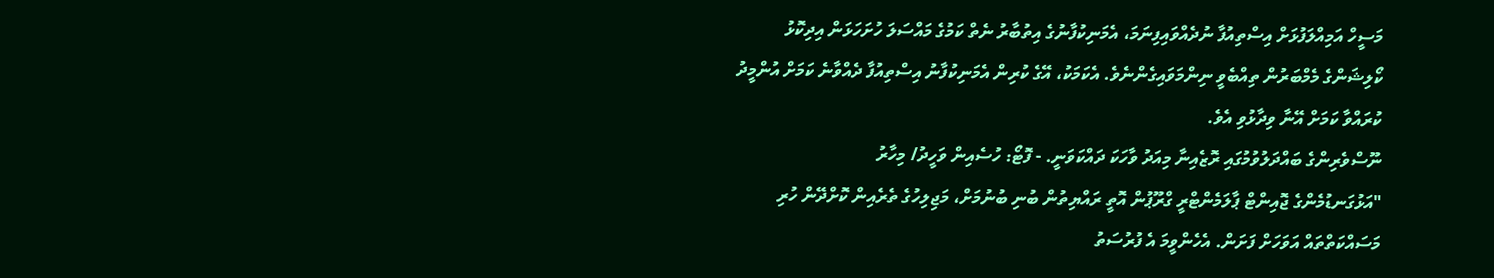މަސީހް އަމިއްލަފުޅަށް އިސްތިއުފާ ނުދެއްވައިފިނަމަ، އެމަނިކުފާނުގެ އިތުބާރު ނެތް ކަމުގެ މައްސަލަ ހުށަހަޅަން އިދިކޮޅު ކޯލިޝަންގެ މެމްބަރުން ތިއްބެވީ ނިންމަވައިގެންނެވެ. އެކަމަކު، އޭގެ ކުރިން އެމަނިކުފާނު އިސްތިއުފާ ދެއްވާނެ ކަމަށް އުންމީދު ކުރައްވާ ކަމަށް އޭނާ ވިދާޅުވި އެވެ.
ނޫސްވެރިންގެ ބައްދަލުވުމުގައި ރޮޒެއިނާ މިއަދު ވާހަކަ ދައްކަވަނީ. - ފޮޓޯ: ހުސެއިން ވަހީދު/ މިހާރު
"އަޅުގަނޑުމެންގެ ޖޮއިންޓް ޕާލަމެންޓްރީ ގްރޫޕުން އޮތީ ރައްޔިތުން ބުނި ބުނުމަށް، މަޖިލިހުގެ ތެރެއިން ކޮށްދޭން ހުރި މަސައްކަތްތައް އަވަހަށް ފަށަން. އެހެންވީމަ އެ ފުރުސަތު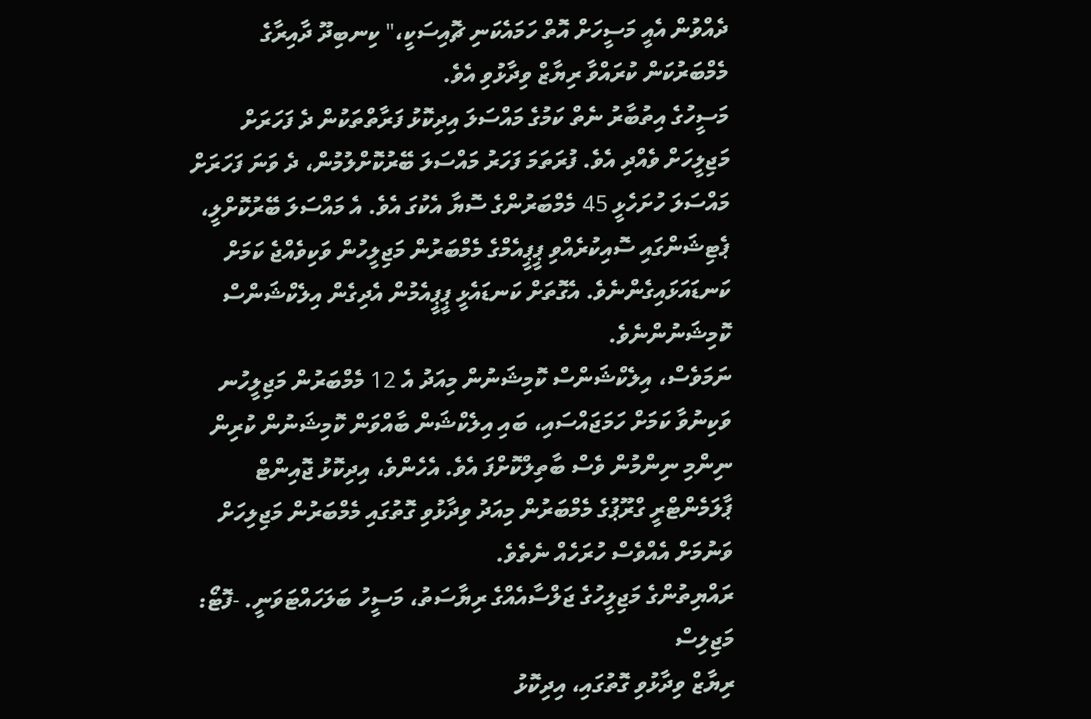ދެއްވުން އެއީ މަސީހަށް އޮތް ހަމައެކަނި ޗޮއިސަކީ،" ކިނބިދޫ ދާއިރާގެ މެމްބަރުކަން ކުރައްވާ ރިޔާޒް ވިދާޅުވި އެވެ.
މަސީހުގެ އިތުބާރު ނެތް ކަމުގެ މައްސަލަ އިދިކޮޅު ފަރާތްތަކުން ދެ ފަހަރަށް މަޖިލީހަށް ވެއްދި އެވެ. ފުރަތަމަ ފަހަރު މައްސަލަ ބޭރުކޮށްލުމުން، ދެ ވަނަ ފަހަރަށް މައްސަލަ ހުށަހެޅީ 45 މެމްބަރުންގެ ސޮޔާ އެކުގަ އެވެ. އެ މައްސަލަ ބޭރުކޮށްލީ، ޕެޓިޝަންގައި ސޮއިކުރެއްވި ޕީޕީއެމްގެ މެމްބަރުން މަޖިލީހުން ވަކިވެއްޖެ ކަމަށް ކަނޑައަޅައިގެންނެވެ. އެގޮތަށް ކަނޑައެޅީ ޕީޕީއެމުން އެދިގެން އިލެކްޝަންސް ކޮމިޝަނުންނެވެ.
ނަމަވެސް، އިލެކްޝަންސް ކޮމިޝަނުން މިއަދު އެ 12 މެމްބަރުން މަޖިލީހުނ ވަކިނުވާ ކަމަށް ހަމަޖައްސައި، ބައި އިލެކްޝަން ބާއްވަން ކޮމިޝަނުން ކުރިން ނިންމި ނިންމުން ވެސް ބާތިލްކޮށްފަ އެވެ. އެހެންވެ، އިދިކޮޅު ޖޮއިންޓް ޕާލަމެންޓްރީ ގްރޫޕުގެ މެމްބަރުން މިއަދު ވިދާޅުވި ގޮތުގައި މެމްބަރުން މަޖިލިހަށް ވަނުމަށް އެއްވެސް ހުރަހެއް ނެތެވެ.
ރައްޔިތުންގެ މަޖިލީހުގެ ޖަލްސާއެއްގެ ރިޔާސަތު، މަސީހު ބަލަހައްޓަވަނީ. -ފޮޓޯ: މަޖިލިސް
ރިޔާޒް ވިދާޅުވި ގޮތުގައި، އިދިކޮޅު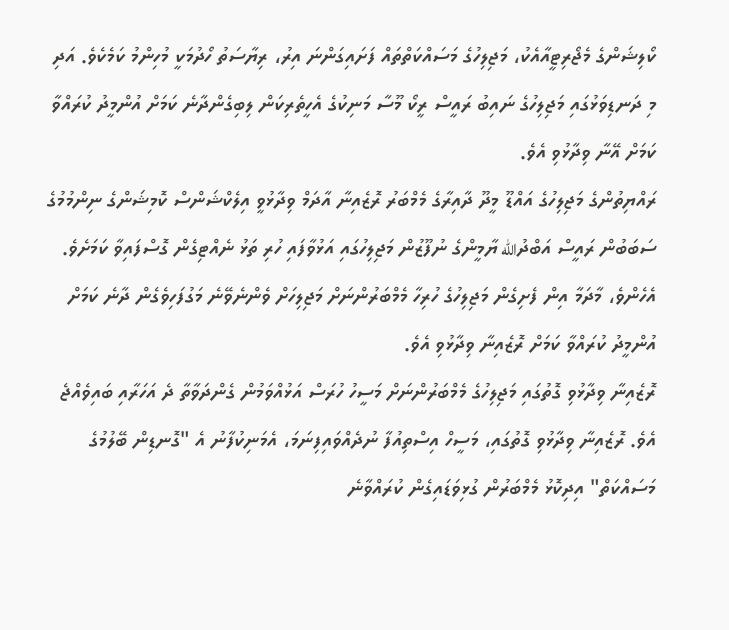ކޯލިޝަންގެ މެޖޯރިޓީއާއެކު، މަޖިލިހުގެ މަސައްކަތްތައް ފަށައިގަންނަ އިރު، ރިޔާސަތު ހޯދުމަކީ މުހިންމު ކަމެކެވެ. އަދި މި ދަނޑިވަޅުގައި މަޖިލިހުގެ ނައިބު ރައީސް ރީކޯ މޫސާ މަނިކުގެ އެހީތެރިކަން ލިބިގެންދާނެ ކަމަށް އުންމީދު ކުރައްވާ ކަމަށް އޭނާ ވިދާޅުވި އެވެ.
ރައްޔިތުންގެ މަޖިލިހުގެ އައްޑޫ މީދޫ ދާއިރާގެ މެމްބަރު ރޮޒެއިނާ އާދަމް ވިދާޅުވީ އިލެކްޝަންސް ކޮމިޝަންގެ ނިންމުމުގެ ސަބަބުން ރައީސް އަބްދުالله ޔާމީންގެ ނުފޫޒުން މަޖިލިހުގައި އަޅުވާފައި ހުރި ތަޅު ނެއްޓިގެން ގޮސްފައިވާ ކަމަށެވެ. އެހެންވެ، މާދަމާ އިން ފެށިގެން މަޖިލިހުގެ ހުރިހާ މެމްބަރުންނަށް މަޖިލިހަށް ވެންނެވޭނެ މަގުފަހިވެގެން ދާނެ ކަމަށް އުންމީދު ކުރައްވާ ކަމަށް ރޮޒެއިނާ ވިދާޅުވި އެވެ.
ރޮޒެއިނާ ވިދާޅުވި ގޮތުގައި މަޖިލިހުގެ މެމްބަރުންނަށް މަސީހު ހުރަސް އަޅުއްވަމުން ގެންދަވާތާ ދެ އަހަރާއި ބައިވެއްޖެ އެވެ. ރޮޒެއިނާ ވިދާޅުވި ގޮތުގައި، މަސީހް އިސްތިއުފާ ނުދެއްވައިފިނަމަ، އެމަނިކުފާނު އެ "ގޮނޑިން ބޭލުމުގެ މަސައްކަތް" އިދިކޮޅު މެމްބަރުން ގުޅިވަޑައިގެން ކުރައްވާނެ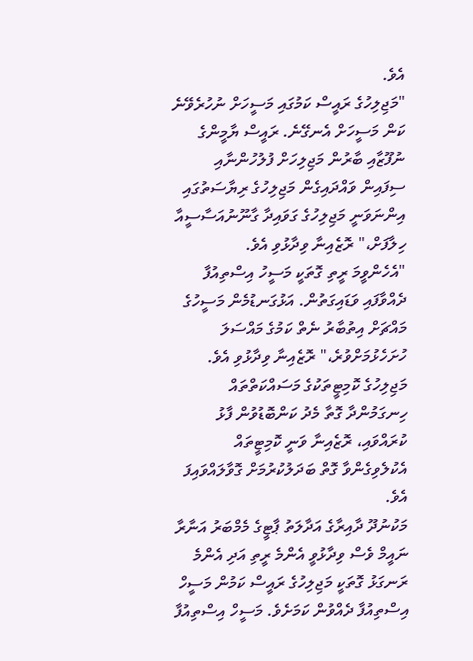އެވެ.
"މަޖިލިހުގެ ރައީސް ކަމުގައި މަސީހަށް ނުހުރެވޭނެ ކަން މަސީހަށް އެނގޭނެ. ރައީސް ޔާމީންގެ ނުފޫޒާއި ބާރުން މަޖިލިހަށް ފުލުހުންނާއި ސިފައިން ވައްދައިގެން މަޖިލިހުގެ ރިޔާސަތުގައި އިންނަވަނީ މަޖިލިހުގެ ގަވައިދާ ގާނޫނުއަސާސީއާ ހިލާފަށް،" ރޮޒެއިނާ ވިދާޅުވި އެވެ.
"އެހެންވީމަ ރީތި ގޮތަކީ މަސީހު އިސްތިއުފާ ދެއްވާފައި ވަޑައިގަތުން. އަޅުގަނޑުމެން މަސީހުގެ މައްޗަށް އިތުބާރު ނެތް ކަމުގެ މައްސަލަ ހުށަހެޅުމަށްވުރެ،" ރޮޒެއިނާ ވިދާޅުވި އެވެ.
މަޖިލިހުގެ ކޮމިޓީތަކުގެ މަސައްކަތްތައް ހިނގަމުންދާ ގޮތާ މެދު ކަންބޮޑުވުން ފާޅު ކުރައްވައި، ރޮޒެއިނާ ވަނީ ކޮމިޓީތައް އެކުލެވިގެންވާ ގޮތް ބަދަލުކުރުމަށް ގޮވާލައްވައިފަ އެވެ.
މަކުނުދޫ ދާއިރާގެ އަދާލަތު ޕާޓީގެ މެމްބަރު އަނާރާ ނައީމް ވެސް ވިދާޅުވީ އެންމެ ރީތި އަދި އެންމެ ރަނގަޅު ގޮތަކީ މަޖިލިހުގެ ރައީސް ކަމުން މަސީހް އިސްތިއުފާ ދެއްވުން ކަމަށެވެ. މަސީހް އިސްތިއުފާ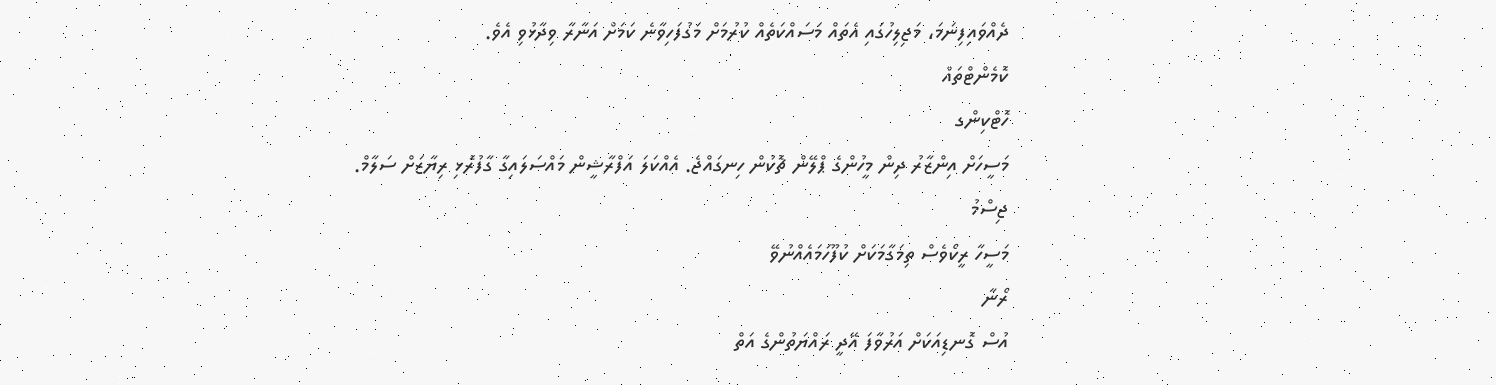ދެއްވައިފިނަމަ، މަޖިލިހުގައި އެތައް މަސައްކަތެއް ކުރުމަށް މަގުފަހިވާނެ ކަމަށް އަނާރާ ވިދާޅުވި އެވެ.
ކޮމެންޓްތައް
ހޮޓްކިންގ
މަސީހަށް އިންޒާރު ދިން މީހުންގެ ޕްލޭން ޗޮކުން ހިނގައްޖެ. އެއްކަލަ އަފްރާޝީން މައްސަލައިގާ ގާފުރޮޅި ރިޔާޒަށް ސަލާމް.
ޖިސްމު
މަސީހާ ރީކޯވެސް ތިމަގާމަކަށް ކުފޫހަމައެއްނުވޭ
ރޯނާ
އުސް ގޮނޑިއަކަށް އަރުވާފަ އޭދީ ރައްޔަތުންގެ އަތް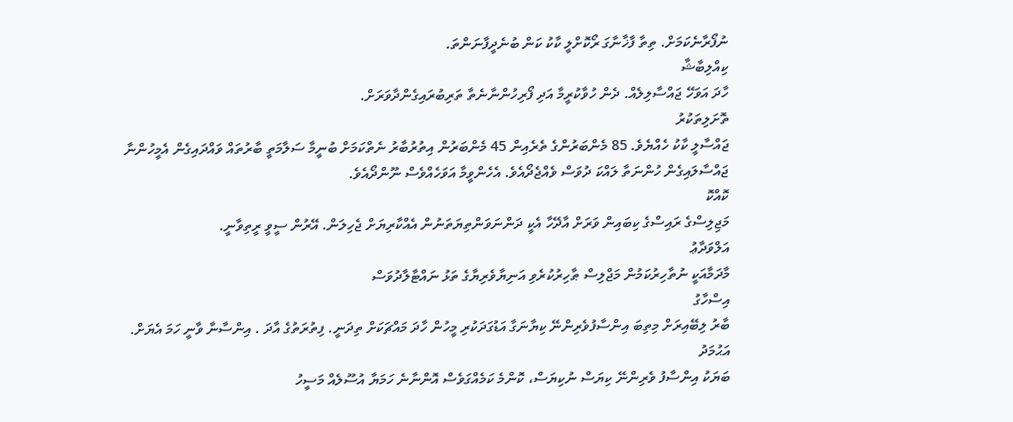ނުފޯރާނެކަމަށް. ތިތާ ފާޚާނާގަ ރޯކޮށްލީ ކާކު ކަން ބުނެދީފާނަންތަ.
ކިއްލިބާޝާ
ހާދަ އަވަހޭ ޖައްސާލިލެއް. ދެން ހުވާކުރީމާ އަދި ފޯރިހުންނާނެތާ ތަރިބުރައިގެންދާވަރަށް.
ތޮށަލިތަކުރު
ޖައްސާލީ ކާކު ހެއްޔެވެ. 85 މެންބަރުންގެ ތެރެއިން 45 މެންބަރުން އިތުރުބާރު ނެތްކަމަށް ބުނީމާ ސަލާމަތީ ބާރުތައް ވައްދައިގެން އެމީހުންނާ ޖައްސާލައިގެން ހުންނަތާ ލައްކަ ދުވަސް ވެއްޖެދޯއެވެ. އެހެންވީމާ އަވަހެއްވެސް ނޫންދޯއެވެ.
ކޮއްކޮ
މަޖިލިސްގެ ރައިސްގެ ކިބައިން ވަރަށް އާދޭހާ އެކީ ދަންނަވަންތިޔަތަނުން އެއްކާރިޔަށް ޖެހިލަން. އޭރުން ސީވީ ރީތިވާނީ.
އަލްވަދާޢު
މާދަމާއަކީ ނުތާހިރުކަމުން މަޖްލިސް ޠާހިރުކުރެވި އަނިޔާވެރިޔާގެ ތަޅު ނައްޓާލާދުވަސް
އިސްހާގު
ބާރު ލިބޭއިރަށް މިތިބަ އިންސާފުވެރިންނޭ ކިޔާނަގާ އަޑުގަދަކުރި މީހުން ހާދަ މައްޗަކަށް ތިދަނީ. ފިތުރަތުގެ އާދަ . އިންސާނާ ވާނީ ހަމަ އެޔަށް.
އަޙުމަދު
ބަޔަކު އިންސާފު ވެރިންނޭ ކިޔަސް ނުކިޔަސް، ކޮންމެ ކަމެއްގަވެސް އޮންނާނެ ހަމަޔާ އުސޫލެއް މަސީހު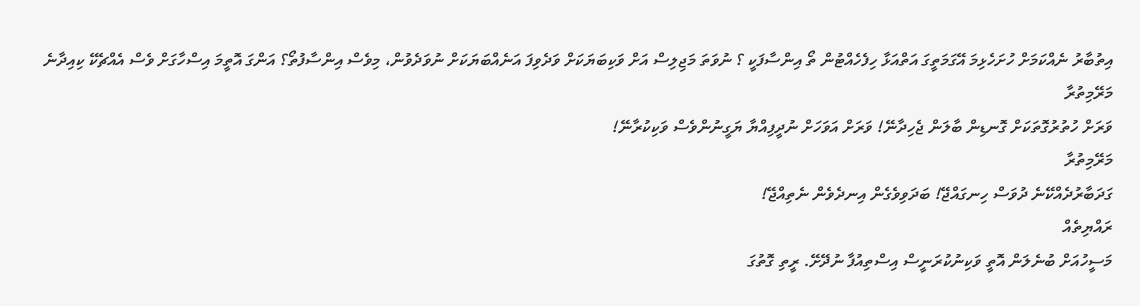އިތުބާރު ނެއްކަމަށް ހުށަހެޅިމަ އޭގަމަތީގަ އަތްއަޅާ ހިފެހެއްޓުން ތޯ އިންސާފަކީ ؟ ނުވަތަ މަޖިލިސް އަށް ވަކިބަޔަކަށް ވަދެވިފަ އަނެއްބަޔަކަށް ނުވަދެވުން، މިވެސް އިންސާފުތޯ؟ އަންގަ އޮތީމަ އިސްހާގަށް ވެސް އެއްޗެކޭ ކިއިދާނެ
މަރޭމިތުރާ
ވަރަށް ހުތުރުގޮތަކަށް ގޮނޑިން ބާލަން ޖެހިދާނޭ! ވަރަށް އަވަހަށް ނުދީފިއްޔާ ޔަގީނުންވެސް ވަކިކުރާނޭ!
މަރޭމިތުރާ
ގަދަބާރުދެއްކޭނެ ދުވަސް ހިނގައްޖޭ! ބަދަވިވެގެން އިނދެވެން ނެތިއްޖޭ!
ރައްޔިތެއް
މަސީހުއަށް ބުނެލަން އޮތީ ވަކިނުކުރަނީސް އިސްތިއުފާ ނުދޭށޭ. ރީތި ގޮތުގަ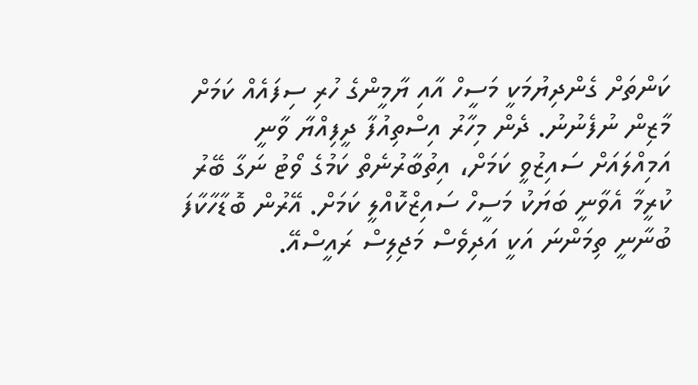ކަންތަށް ގެންދިޔުމަކީ މަސީހް އާއި ޔާމީންގެ ހުރި ސިފައެއް ކަމަށް މާޒިން ނުފެނުނު. ދެން މިހާރު އިސްތިއުފާ ދީފިއްޔާ ވާނީ އަމިއްލައަށް ސައިޒުވީ ކަމަށް، އިތުބާރުނެތް ކަމުގެ ވޯޓު ނަގާ ބޭރު ކުރީމާ އެވާނީ ބަޔަކު މަސީހް ސައިޒްކޮއްލީ ކަމަށް. އޭރުން ބޮޑާހާކާފަ ބުނާނީ ތިމަންނަ އަކީ އަދިވެސް މަޖިލިސް ރައީސްއޭ.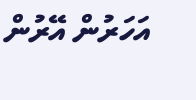އަހަރުން އޭރުން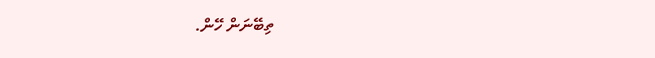ތިބޭނަން ހޭން.